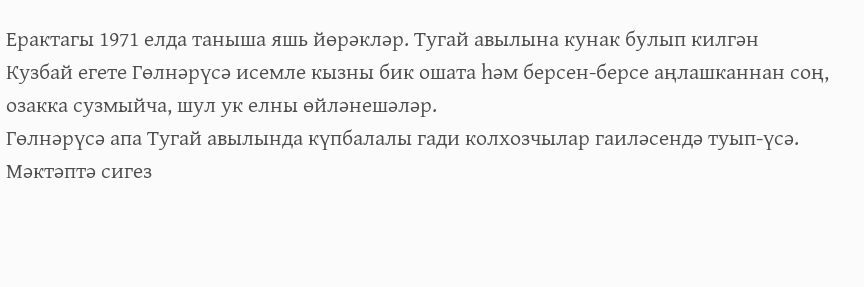Ерактагы 1971 елда таныша яшь йөрәкләр. Тугай авылына кунак булып килгән Кузбай егете Гөлнәрүсә исемле кызны бик ошата һәм берсен-берсе аңлашканнан соң, озакка сузмыйча, шул ук елны өйләнешәләр.
Гөлнәрүсә апа Тугай авылында күпбалалы гади колхозчылар гаиләсендә туып-үсә. Мәктәптә сигез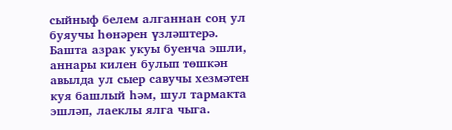сыйныф белем алганнан соң ул буяучы һөнәрен үзләштерә. Башта азрак укуы буенча эшли, аннары килен булып төшкән авылда ул сыер савучы хезмәтен куя башлый һәм, шул тармакта эшләп, лаеклы ялга чыга.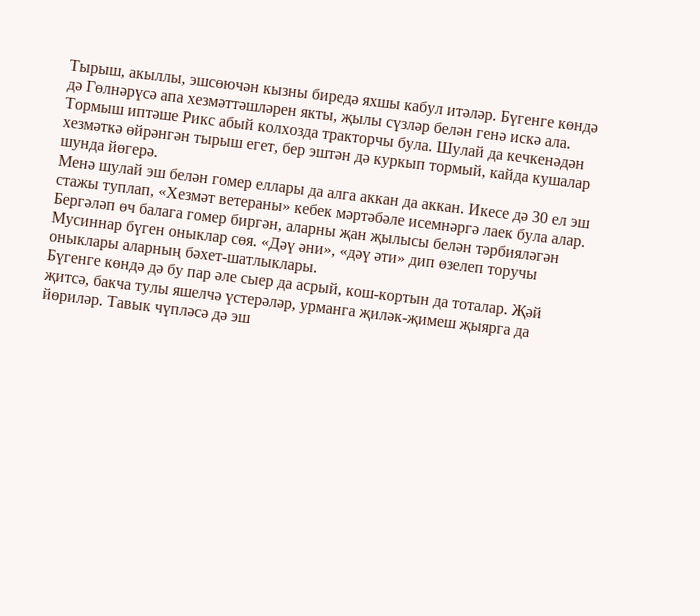Тырыш, акыллы, эшсөючән кызны биредә яхшы кабул итәләр. Бүгенге көндә дә Гөлнәрүсә апа хезмәттәшләрен якты, җылы сүзләр белән генә искә ала.
Тормыш иптәше Рикс абый колхозда тракторчы була. Шулай да кечкенәдән хезмәткә өйрәнгән тырыш егет, бер эштән дә куркып тормый, кайда кушалар шунда йөгерә.
Менә шулай эш белән гомер еллары да алга аккан да аккан. Икесе дә 30 ел эш стажы туплап, «Хезмәт ветераны» кебек мәртәбәле исемнәргә лаек була алар.
Бергәләп өч балага гомер биргән, аларны җан җылысы белән тәрбияләгән Мусиннар бүген оныклар сөя. «Дәү әни», «дәү әти» дип өзелеп торучы оныклары аларның бәхет-шатлыклары.
Бүгенге көндә дә бу пар әле сыер да асрый, кош-кортын да тоталар. Җәй җитсә, бакча тулы яшелчә үстерәләр, урманга җиләк-җимеш җыярга да йөриләр. Тавык чүпләсә дә эш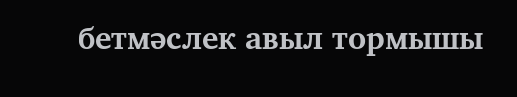бетмәслек авыл тормышы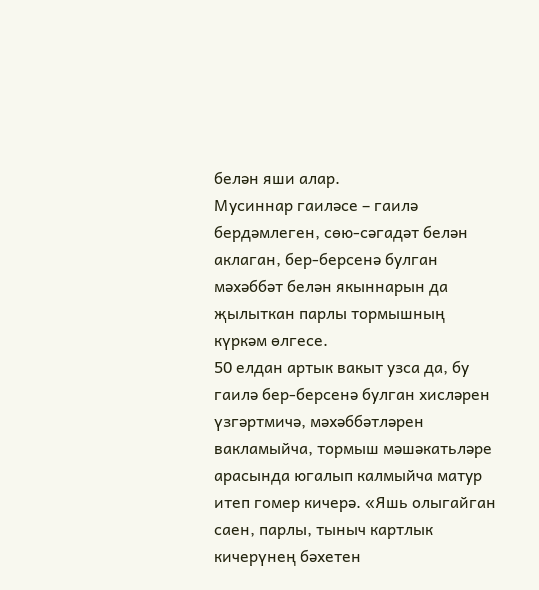белән яши алар.
Мусиннар гаиләсе – гаилә бердәмлеген, сөю-сәгадәт белән аклаган, бер-берсенә булган мәхәббәт белән якыннарын да җылыткан парлы тормышның күркәм өлгесе.
50 елдан артык вакыт узса да, бу гаилә бер-берсенә булган хисләрен үзгәртмичә, мәхәббәтләрен вакламыйча, тормыш мәшәкатьләре арасында югалып калмыйча матур итеп гомер кичерә. «Яшь олыгайган саен, парлы, тыныч картлык кичерүнең бәхетен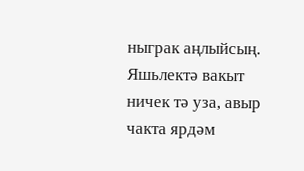ныграк аңлыйсың. Яшьлектә вакыт ничек тә уза, авыр чакта ярдәм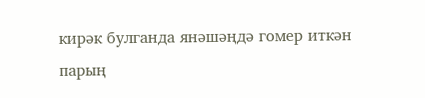кирәк булганда янәшәңдә гомер иткән парың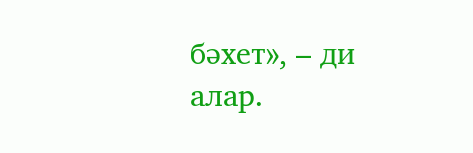бәхет», – ди алар.